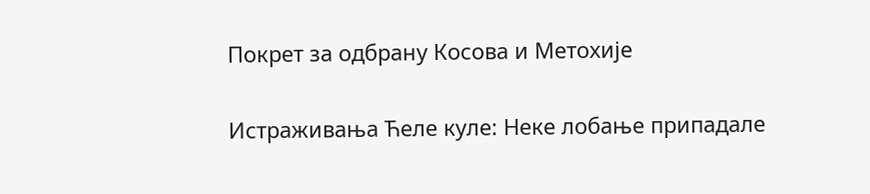Покрет за одбрану Косова и Метохије

Истраживања Ћеле куле: Неке лобање припадале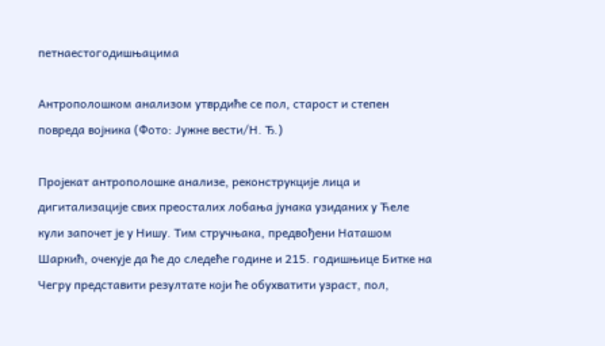петнаестогодишњацима

Антрополошком анализом утврдиће се пол, старост и степен повреда војника (Фото: Јужне вести/Н. Ђ.)

Пројекат антрополошке анализе, реконструкције лица и дигитализације свих преосталих лобања јунака узиданих у Ћеле кули започет је у Нишу. Тим стручњака, предвођени Наташом Шаркић, очекује да ће до следеће године и 215. годишњице Битке на Чегру представити резултате који ће обухватити узраст, пол,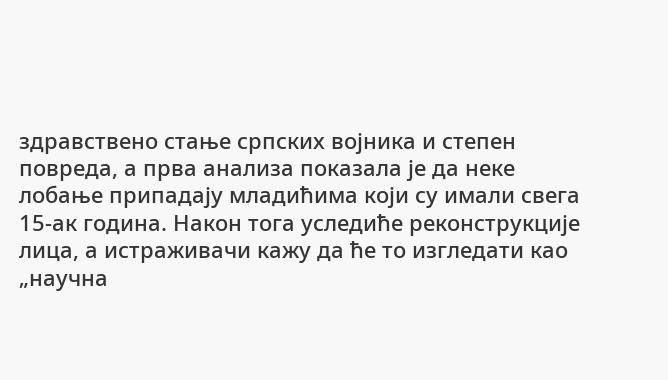здравствено стање српских војника и степен повреда, а прва анализа показала је да неке лобање припадају младићима који су имали свега 15-ак година. Након тога уследиће реконструкције лица, а истраживачи кажу да ће то изгледати као „научна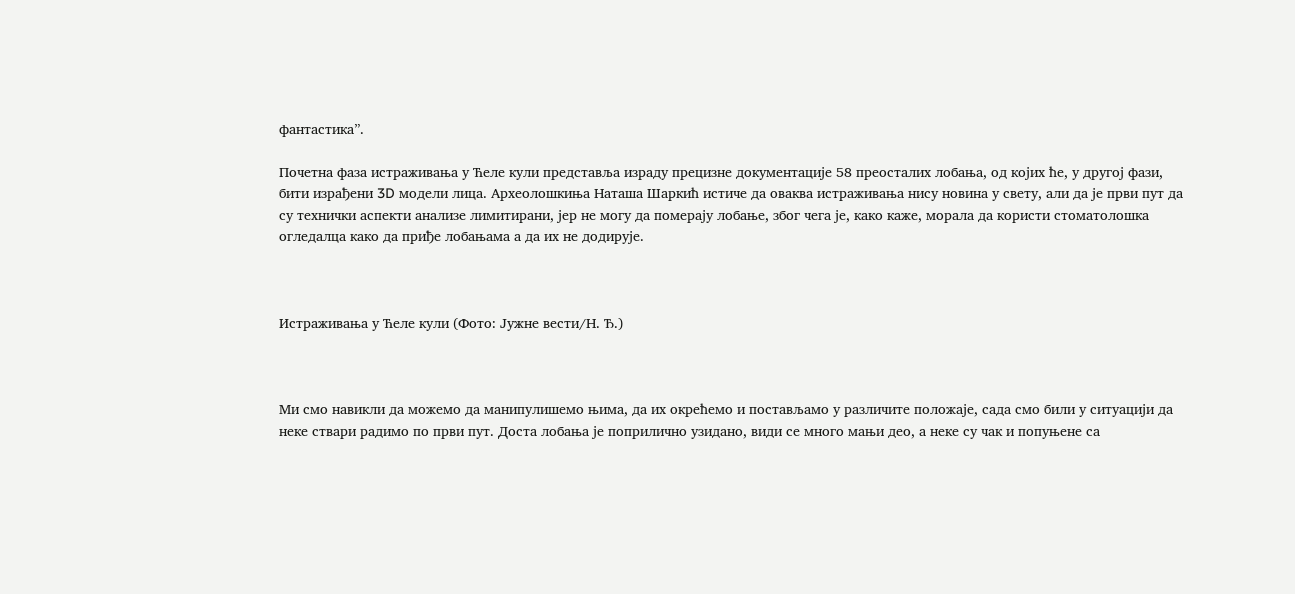фантастика”.

Почетна фаза истраживања у Ћеле кули представља израду прецизне документације 58 преосталих лобања, од којих ће, у другој фази, бити израђени 3D модели лица. Археолошкиња Наташа Шаркић истиче да оваква истраживања нису новина у свету, али да је први пут да су технички аспекти анализе лимитирани, јер не могу да померају лобање, због чега је, како каже, морала да користи стоматолошка огледалца како да приђе лобањама а да их не додирује.



Истраживања у Ћеле кули (Фото: Јужне вести/Н. Ђ.)



Ми смо навикли да можемо да манипулишемо њима, да их окрећемо и постављамо у различите положаје, сада смо били у ситуацији да неке ствари радимо по први пут. Доста лобања је поприлично узидано, види се много мањи део, а неке су чак и попуњене са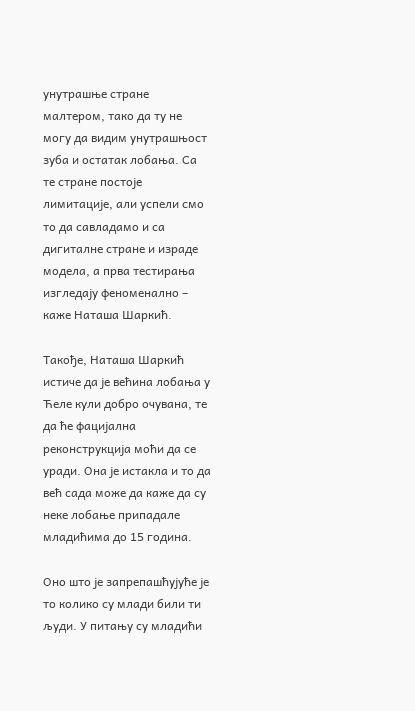унутрашње стране малтером, тако да ту не могу да видим унутрашњост зуба и остатак лобања. Са те стране постоје лимитације, али успели смо то да савладамо и са дигиталне стране и израде модела, а прва тестирања изгледају феноменално – каже Наташа Шаркић.

Такође, Наташа Шаркић истиче да је већина лобања у Ћеле кули добро очувана, те да ће фацијална реконструкција моћи да се уради. Она је истакла и то да већ сада може да каже да су неке лобање припадале младићима до 15 година.

Оно што је запрепашћујуће је то колико су млади били ти људи. У питању су младићи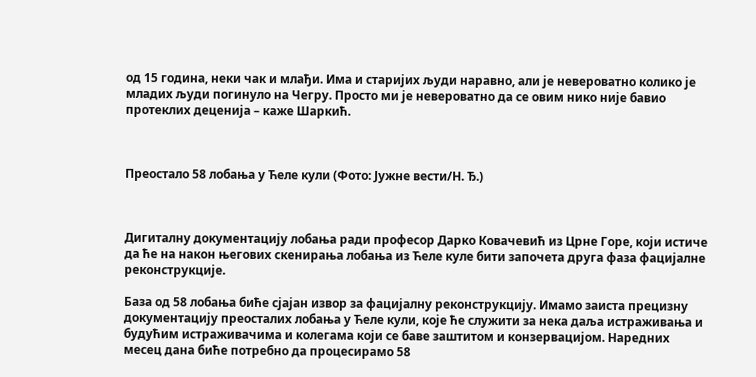од 15 година, неки чак и млађи. Има и старијих људи наравно, али је невероватно колико је младих људи погинуло на Чегру. Просто ми је невероватно да се овим нико није бавио протеклих деценија – каже Шаркић.



Преостало 58 лобања у Ћеле кули (Фото: Јужне вести/Н. Ђ.)



Дигиталну документацију лобања ради професор Дарко Ковачевић из Црне Горе, који истиче да ће на након његових скенирања лобања из Ћеле куле бити започета друга фаза фацијалне реконструкције.

База од 58 лобања биће сјајан извор за фацијалну реконструкцију. Имамо заиста прецизну документацију преосталих лобања у Ћеле кули, које ће служити за нека даља истраживања и будућим истраживачима и колегама који се баве заштитом и конзервацијом. Наредних месец дана биће потребно да процесирамо 58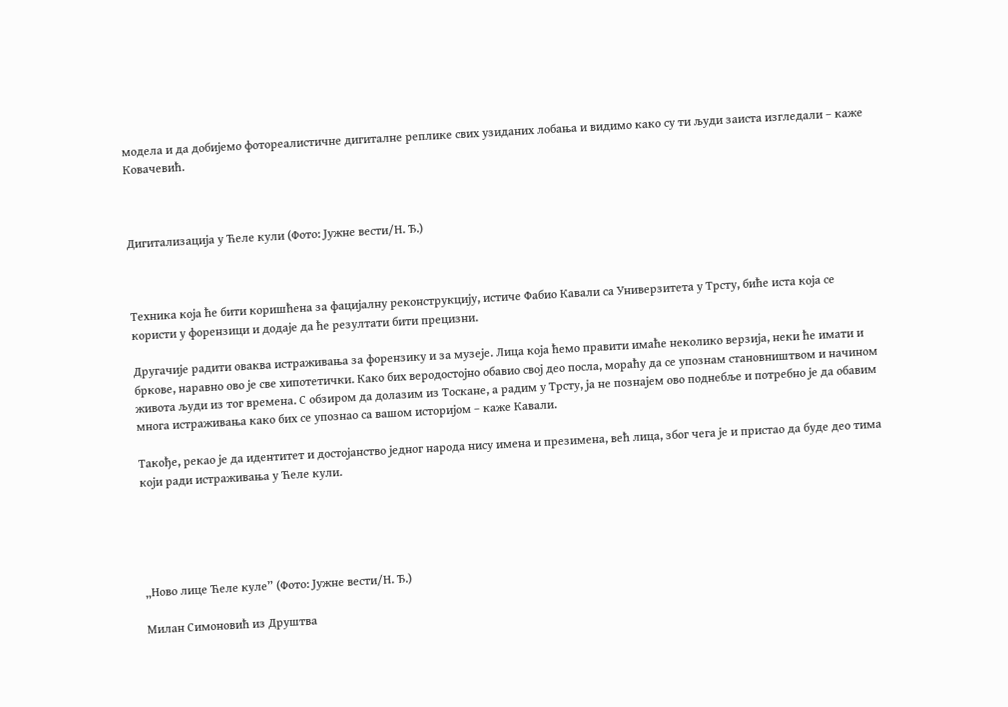модела и да добијемо фотореалистичне дигиталне реплике свих узиданих лобања и видимо како су ти људи заиста изгледали – каже Ковачевић.



Дигитализација у Ћеле кули (Фото: Јужне вести/Н. Ђ.)



Техника која ће бити коришћена за фацијалну реконструкцију, истиче Фабио Кавали са Универзитета у Трсту, биће иста која се користи у форензици и додаје да ће резултати бити прецизни.

Другачије радити оваква истраживања за форензику и за музеје. Лица која ћемо правити имаће неколико верзија, неки ће имати и бркове, наравно ово је све хипотетички. Како бих веродостојно обавио свој део посла, мораћу да се упознам становништвом и начином живота људи из тог времена. С обзиром да долазим из Тоскане, а радим у Трсту, ја не познајем ово поднебље и потребно је да обавим многа истраживања како бих се упознао са вашом историјом – каже Кавали.

Такође, рекао је да идентитет и достојанство једног народа нису имена и презимена, већ лица, због чега је и пристао да буде део тима који ради истраживања у Ћеле кули.





„Ново лице Ћеле куле” (Фото: Јужне вести/Н. Ђ.)

Милан Симоновић из Друштва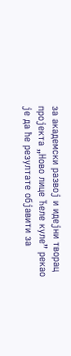за академски развој и идејни творац пројекта „Ново лице Ћеле куле” рекао је да ће резултате објавити за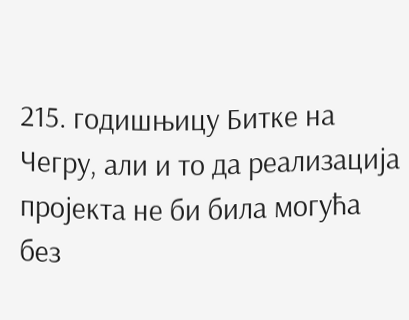215. годишњицу Битке на Чегру, али и то да реализација пројекта не би била могућа без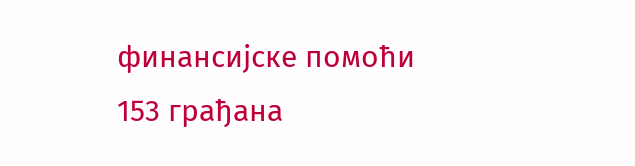финансијске помоћи 153 грађана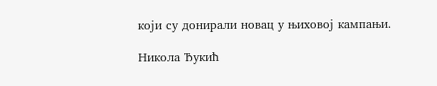који су донирали новац у њиховој кампањи.

Никола Ђукић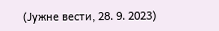(Јужне вести, 28. 9. 2023)